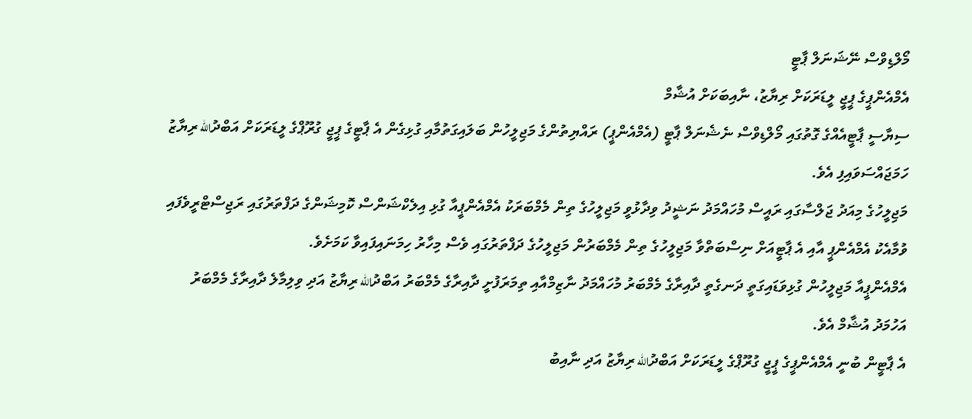މޯލްޑިވްސް ނޭޝަނަލް ޕާޓީ
އެމްއެންޕީގެ ޕީޖީ ލީޑަރަކަށް ރިޔާޒު، ނާއިބަކަށް އުޝާމް
ސިޔާސީ ޕާޓީއެއްގެ ގޮތުގައި މޯލްޑިވްސް ނެޝެނަލް ޕާޓީ (އެމްއެންޕީ) ރައްޔިތުންގެ މަޖިލީހުން ބަލައިގަތުމާއި ގުޅިގެން އެ ޕާޓީގެ ޕީޖީ ގުރޫޕްގެ ލީޑަރަކަށް އަބްދުالله ރިޔާޒު ހަމަޖައްސަވައިފި އެވެ.
މަޖިލީހުގެ މިއަދު ޖަލްސާގައި ރައީސް މުހައްމަދު ނަޝީދު ވިދާޅުވީ މަޖިލީހުގެ ތިން މެމްބަރަކު އެމްއެންޕީއާ ގުޅި އިލެކްޝަންސް ކޮމިޝަންގެ ދަފްތަރުގައި ރަޖިސްޓްރީވެފައި ވުމާއެކު އެމްއެންޕީ އާއި އެ ޕާޓީއަށް ނިސްބަތްވާ މަޖިލީހުގެ ތިން މެމްބަރުން މަޖިލީހުގެ ދަފްތަރުގައި ވެސް މިހާރު ހިމަނައިފައިވާ ކަމަށެވެ.
އެމްއެންޕީއާ މަޖިލީހުން ގުޅިވަޑައިގަތީ ދަނގެތީ ދާއިރާގެ މެމްބަރު މުހައްމަދު ނާޒިމްއާއި ތިމަރަފުށީ ދާއިރާގެ މެމްބަރު އަބްދުالله ރިޔާޒު އަދި ވިލިމާލެ ދާއިރާގެ މެމްބަރު އަހުމަދު އުޝާމް އެވެ.
އެ ޕާޓީން ބުނީ އެމްއެންޕީގެ ޕީޖީ ގުރޫޕްގެ ލީޑަރަކަށް އަބްދުالله ރިޔާޒު އަދި ނާއިބު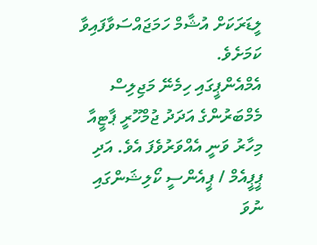ލީޑަރަކަށް އުޝާމް ހަމަޖައްސަވާފައިވާ ކަމަށެވެ.
އެމްއެންޕީގައި ހިމެނޭ މަޖިލިސް މެމްބަރުންގެ އަދަދު ޖުމްހޫރީ ޕާޓީއާ މިހާރު ވަނީ އެއްވަރުވެފަ އެވެ. އަދި ޕީޕީއެމް / ޕީއެންސީ ކޯލިޝަންގައި ނުވަ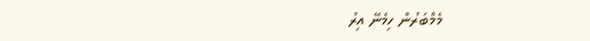މެމްބަރުން ހިމެނޭ އިރު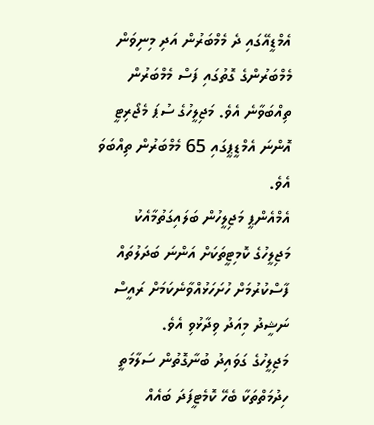އެމްޑީއޭގައި ދެ މެމްބަރުން އަދި މިނިވަން މެމްބަރުންގެ ގޮތުގައި ފަސް މެމްބަރުން ތިއްބަވާނެ އެވެ. މަޖިލީހުގެ ސުޕަ މެޖޯރިޓީ އޮންނަ އެމްޑީޕީގައި 65 މެމްބަރުން ތިއްބަވަ އެވެ.
އެމްއެންޕީ މަޖިލީހުން ބަލައިގަތުމާއެކު މަޖިލީހުގެ ކޮމިޓީތަކަށް އަންނަ ބަދަލުތައް ފާސްކުރުމަށް ހުށަހަޅުއްވާނެކަމަށް ރައީސް ނަޝީދު މިއަދު ވިދާޅުވި އެވެ.
މަޖިލީހުގެ ގަވައިދު ބުނާގޮތުން ސަލާމަތީ ހިދުމަތްތަކާ ބެހޭ ކޮމެޓީފަދަ ބައެއް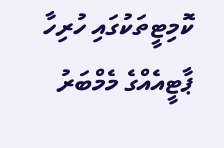ކޮމިޓީތަކުގައި ހުރިހާ ޕާޓީއެއްގެ މެމްބަރު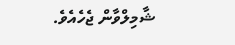ޝާމިލްވާން ޖެހެއެވެ.